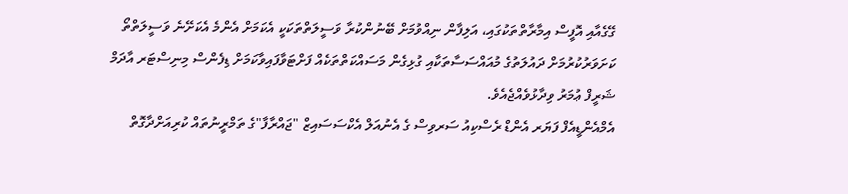ގޭގެއާއި އޮފީސް އިމާރާތްތަކުގައި، އަލިފާން ނިއްވުމަށް ބޭނުންކުރާ ވަސީލަތްތަކަކީ އެކަމަށް އެންމެ އެކަށޭނެ ވަސީލަތްތޯ ކަށަވަރުކުރުމަށް ދައުލަތުގެ މުއައްސަސާތަކާއި ގުޅިގެން މަސައްކަތްތަކެއް ފަށްޓަވާފައިވާކަމަށް ޑިފެންސް މިނިސްޓަރ އާދަމް ޝަރީފް ޢުމަރު ވިދާޅުވެއްޖެއެވެ.
އެމްއެންޑީއެފް ފަޔަރ އެންޑް ރެސްކިއު ސަރވިސް ގެ އެނުއަލް އެކްސަސައިޒް "ޖައްރާފާ"ގެ ތަމްރީނުތައް ކުރިއަށްދާގޮތް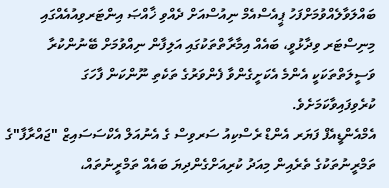ބައްލަވާލެއްވުމަށްފަހު ޕީއެސްއެމް ނިއުސްއަށް ދެއްވި ޚާއްޞަ އިންޓަރވިއުއެއްގައި މިނިސްޓަރ ވިދާޅުވީ، ބައެއް އިމާރާތްތަކުގައި އަލިފާން ނިއްވުމަށް ބޭނުންކުރާ ވަސީލަތްތަކަކީ އެންމެ އެކަށީގެންވާ ފެންވަރުގެ ތަކެތި ނޫންކަން ފާހަގަ ކުރެވިފައިވާކަމަށެވެ.
އެމްއެންޑީއެފް ފަޔަރ އެންޑް ރެސްކިއު ސަރވިސް ގެ އެނުއަލް އެކްސަސައިޒް "ޖައްރާފާ"ގެ ތަމްރީނުތަކުގެ ތެރެއިން މިއަދު ކުރިއަށްގެންދިޔަ ބައެއް ތަމްރީނުތައް،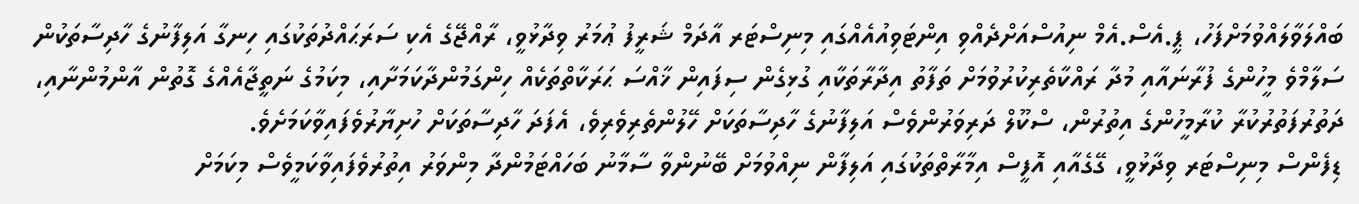ބައްލަވާލައްވުމަށްފަހު، ޕީ.އެސް.އެމް ނިއުސްއަށްދެއްވި އިންޓަވިއުއެއްގައި މިނިސްޓަރ އާދަމް ޝަރީފު ޢުމަރު ވިދާޅުވީ، ރާއްޖޭގެ އެކި ސަރަޙައްދުތަކުގައި ހިނގާ އަލިފާނުގެ ހާދިސާތަކުން ސަލާމްވެ މީހުންގެ ފުރާނައާއި މުދާ ރައްކާތެރިކުރުވުމަށް ތަފާތު އިދާރާތަކާއި ގުޅިގެން ސިފައިން ޚާއްސަ ޙަރަކާތްތަކެއް ހިންގަމުންދާކަމަށާއި، މިކަމުގެ ނަތީޖާއެއްގެ ގޮތުން އާންމުންނާއި، ދަތުރުފަތުރުކުރާ ކުރާމީހުންގެ އިތުރުން، ސްކޫލް ދަރިވަރުންވެސް އަލިފާނުގެ ހާދިސާތަކަށް ހޭލުންތެރިވެރިވެ، އެފަދަ ހާދިސާތަކަށް ހުށިޔާރުވެފައިވާކަމަށެވެ.
ޑިފެންސް މިނިސްޓަރ ވިދާޅުވީ، ގޭގެއާއި އޮފީސް އިމާރާތްތަކުގައި އަލިފާން ނިއްވުމަށް ބޭނުންވާ ސާމާނު ބަހައްޓަމުންދާ މިންވަރު އިތުރުވެފައިވާކަމީވެސް މިކަމަށް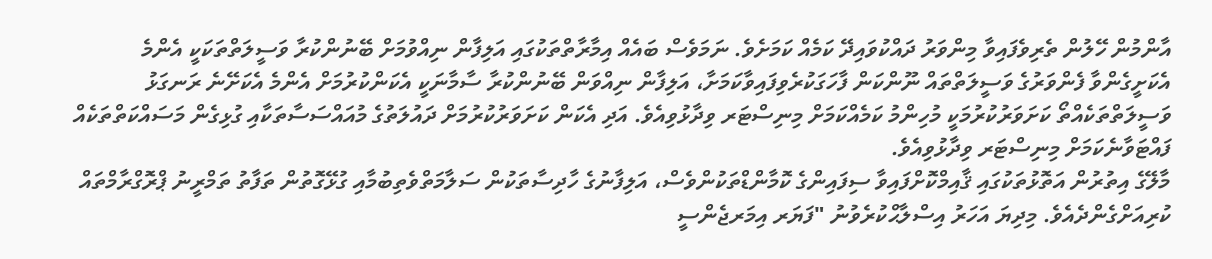އާންމުން ހޭލުން ތެރިވެފައިވާ މިންވަރު ދައްކުވައިދޭ ކަމެއް ކަމަށެވެ. ނަމަވެސް ބައެއް އިމާރާތްތަކުގައި އަލިފާން ނިއްވުމަށް ބޭނުންކުރާ ވަސީލަތްތަކަކީ އެންމެ އެކަށީގެންވާ ފެންވަރުގެ ވަސީލަތްތައް ނޫންކަން ފާހަގަކުރެވިފައިވާކަމަށާ، އަލިފާން ނިއްވަން ބޭނުންކުރާ ސާމާނަކީ އެކަންކުރުމަށް އެންމެ އެކަށޭނެ ރަނގަޅު ވަސީލަތްތަކެއްތޯ ކަށަވަރުކުރުމަކީ މުހިންމު ކަމެއްކަމަށް މިނިސްޓަރ ވިދާޅުވިއެވެ. އަދި އެކަން ކަށަވަރުކުރުމަށް ދައުލަތުގެ މުއައްސަސާތަކާއި ގުޅިގެން މަސައްކަތްތަކެއް ފައްޓަވާނެކަމަށް މިނިސްޓަރ ވިދާޅުވިއެވެ.
މާލޭގެ އިތުރުން އަތޮޅުތަކުގައި ޤާއިމްކޮށްފައިވާ ސިފައިންގެ ކޮމާންޑްތަކުންވެސް، އަލިފާނުގެ ހާދިސާތަކުން ސަލާމަތްވެތިބުމާއި ގުޅޭގޮތުން ތަފާތު ތަމްރީނު ޕްރޮގްރާމްތައް ކުރިއަށްގެންދެއެވެ. މިދިޔަ އަހަރު އިސްލާޙްކުރެވުނު "ފަޔަރ އިމަރޖެންސީ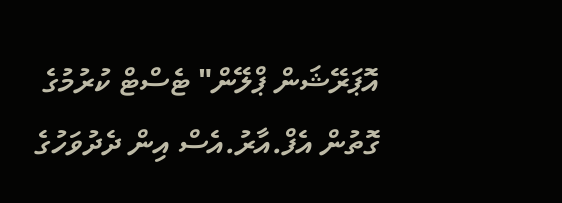އޮޕަރޭޝަން ޕްލޭން" ޓެސްޓް ކުރުމުގެ ގޮތުން އެފް.އާރު.އެސް އިން ދެދުވަހުގެ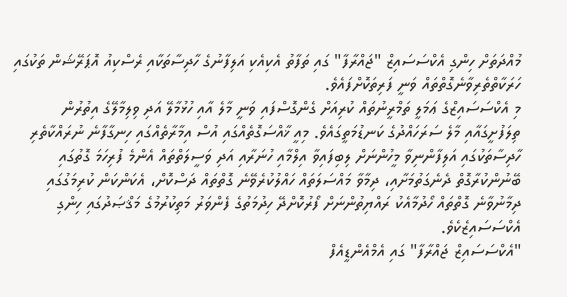މުއްދަތަށް ހިންގި އެކްސަސައިޒް "ޖައްރާފާ" ގައި ތަފާތު އެކިއެކި އަލިފާނުގެ ހާދިސާތަކާއި ރެސްކިއު އޮޕަރޭޝަން ތަކުގައި ހަރަކާތްތެރިވާނެގޮތްތައް ވަނީ ފަރިތަކޮށްފައެވެ.
މި އެކްސަސައިޒްގެ ޢަމަލީ ތަމްރީނުތައް ކުރިއަށް ގެންގޮސްފައި ވަނީ މާލެ އާއި ހުޅުމާލޭ އަދި ވިލިމާލޭގެ އިތުރުން ތިލަފުށީގައާއި މާލެ ސަރަހައްދުގެ ކަނޑުމަތީގައެވެ. މިއީ ޚާއްސަގޮތެއްގައި އުސް އިމާރާތެއްގައި ހިނގާފާނެ ނުރައްކާތެރި ހާދިސާތަކުގައި އަލިފާންނިވާ މީހުންނަށް ލިބިފައިވާ އިލްމާއި ހުނަރާއި އަދި ވަސީލަތްތައް އެންމެ ފުރިހަމަ ގޮތުގައި ބޭނުންކުރާގޮތް ދެނެގަތުމަށާއި، ދިމާވާ މައްސަލަތައް ހައްލުކުރެވޭނެ ގޮތްތައް ދަސްކޮށް، އެކަންކަން ކުރިމަގުގައި ދިމާނުވާނެ ގޮތްތައް ހޯދުމާއެކު ރައްޔިތުންނަށް ފޯރުކޮށްދޭ ހިދުމަތުގެ ފެންވަރު މަތިކުރުމުގެ މަޤްޞަދުގައި ހިންގި އެކްސަސައިޒެކެވެ.
"އެކްސަސައިޒް ޖައްރާފާ" ގައި އެމްއެންޑީއެފް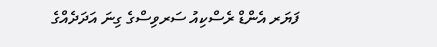ފަޔަރ އެންޑް ރެސްކިއު ސަރވިސްގެ ގިނަ އަދަދެއްގެ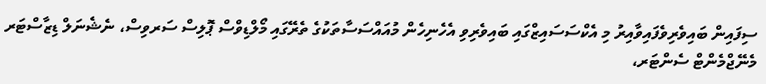ސިފައިން ބައިވެރިވެފައިވާއިރު މި އެކްސަސައިޒްގައި ބައިވެރިވި އެހެނިހެން މުއައްސަސާތަކުގެ ތެރޭގައި މޯލްޑިވްސް ޕޮލިސް ސަރވިސް، ނެޝެނަލް ޑިޒާސްޓަރ މެނޭޖްމެންޓް ސެންޓަރ،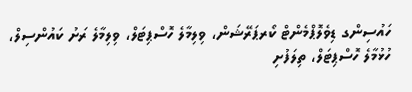ހައުސިންގ ޑިވެލޮޕްމެންޓް ކޯރޕަރޭޝަން، ވިލިމާލެ ހޮސްޕިޓަލް، ވިލިމާލެ ރަށު ކައުންސިލް، ހުޅުމާލެ ހޮސްޕިޓަލް، ތިލަފުށި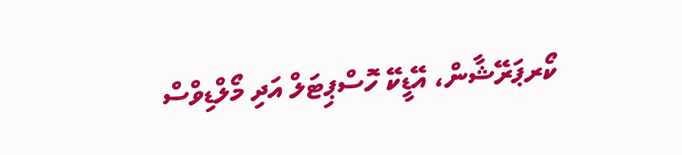ކޯރޕަރޭޝާން، އޭޑީކޭ ހޮސްޕިޓަލް އަދި މޯލްޑިވްސް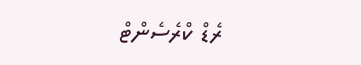ރެޑް ކްރެސެންޓް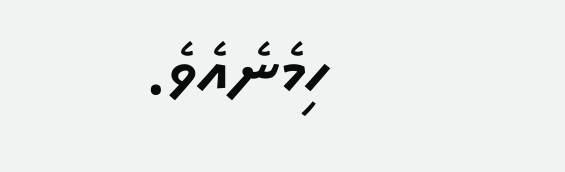ހިމެނެއެވެ.